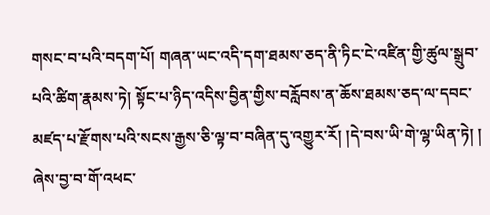གསང་བ་པའི་བདག་པོ། གཞན་ཡང་འདི་དག་ཐམས་ཅད་ནི་ཏིང་ངེ་འཛིན་གྱི་ཚུལ་སྒྲུབ་པའི་ཚིག་རྣམས་ཏེ། སྟོང་པ་ཉིད་འདིས་བྱིན་གྱིས་བརློབས་ན་ཆོས་ཐམས་ཅད་ལ་དབང་མཛད་པ་རྫོགས་པའི་སངས་རྒྱས་ཅི་ལྟ་བ་བཞིན་དུ་འགྱུར་རོ། །དེ་བས་ཡི་གེ་ལྷ་ཡིན་ཏེ། ། ཞེས་བྱ་བ་གོ་འཕང་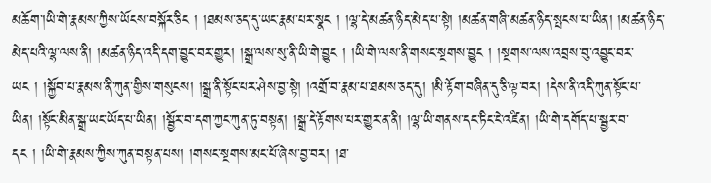མཆོག་།ཡི་གེ་རྣམས་ཀྱིས་ཡོངས་བསྐོར་ཅིང ། །ཐམས་ཅད་དུ་ཡང་རྣམ་པར་སྣང ། །ལྷ་དེ་མཚན་ཉིད་མེད་པ་སྟེ། །མཚན་གཞི་མཚན་ཉིད་སྤངས་པ་ཡིན། །མཚན་ཉིད་མེད་པའི་ལྷ་ལས་ནི། །མཚན་ཉིད་འདི་དག་བྱུང་བར་གྱུར། །སྒྲ་ལས་སུ་ནི་ཡི་གེ་བྱུང ། །ཡི་གེ་ལས་ནི་གསང་སྔགས་བྱུང ། །སྔགས་ལས་འབྲས་བུ་འབྱུང་བར་ཡང ། །སྐྱོབ་པ་རྣམས་ནི་ཀུན་གྱིས་གསུངས། །སྒྲ་ནི་སྟོང་པར་ཤེས་བྱ་སྟེ། །འགྲོ་བ་རྣམ་པ་ཐམས་ཅད་དུ། །མི་རྟོག་བཞིན་དུ་ཅི་ལྟ་བར། །དེས་ནི་འདི་ཀུན་སྟོང་པ་ཡིན། །སྟོང་མིན་སྒྲ་ཡང་ཡོད་པ་ཡིན། །སྦྱོར་བ་དག་ཀྱང་ཀུན་ཏུ་བསྟན། །སྒྲ་དེ་རྟོགས་པར་གྱུར་ན་ནི། །ལྷ་ཡི་གནས་དང་ཏིང་ངེ་འཛིན། །ཡི་གེ་དགོད་པ་སྦྱར་བ་དང ། །ཡི་གེ་རྣམས་ཀྱིས་ཀུན་བསྟན་པས། །གསང་སྔགས་མང་པོ་ཞེས་བྱ་བར། །ཐ་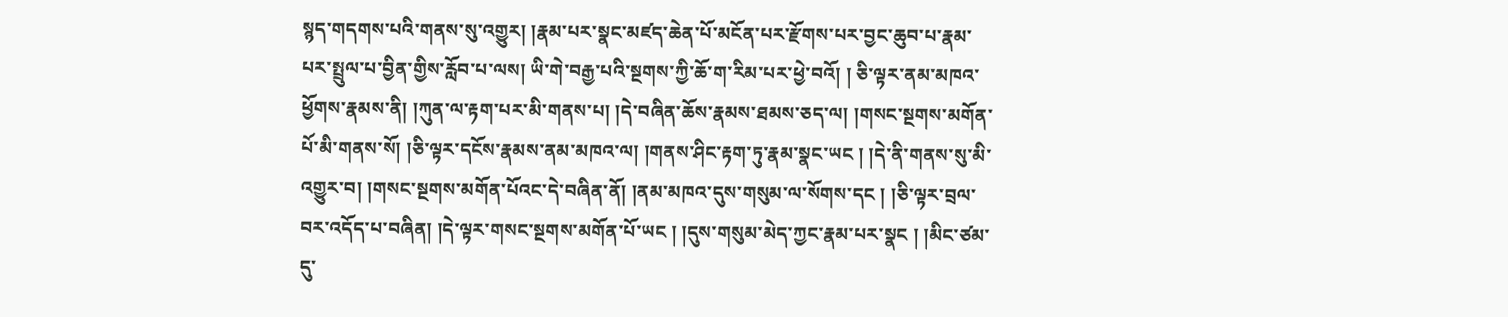སྙད་གདགས་པའི་གནས་སུ་འགྱུར། །རྣམ་པར་སྣང་མཛད་ཆེན་པོ་མངོན་པར་རྫོགས་པར་བྱང་ཆུབ་པ་རྣམ་པར་སྤྲུལ་པ་བྱིན་གྱིས་རློབ་པ་ལས། ཡི་གེ་བརྒྱ་པའི་སྔགས་ཀྱི་ཆོ་ག་རིམ་པར་ཕྱེ་བའོ། ། ཅི་ལྟར་ནམ་མཁའ་ཕྱོགས་རྣམས་ནི། །ཀུན་ལ་རྟག་པར་མི་གནས་པ། །དེ་བཞིན་ཆོས་རྣམས་ཐམས་ཅད་ལ། །གསང་སྔགས་མགོན་པོ་མི་གནས་སོ། །ཅི་ལྟར་དངོས་རྣམས་ནམ་མཁའ་ལ། །གནས་ཤིང་རྟག་ཏུ་རྣམ་སྣང་ཡང ། །དེ་ནི་གནས་སུ་མི་འགྱུར་བ། །གསང་སྔགས་མགོན་པོའང་དེ་བཞིན་ནོ། །ནམ་མཁའ་དུས་གསུམ་ལ་སོགས་དང ། །ཅི་ལྟར་བྲལ་བར་འདོད་པ་བཞིན། །དེ་ལྟར་གསང་སྔགས་མགོན་པོ་ཡང ། །དུས་གསུམ་མེད་ཀྱང་རྣམ་པར་སྣང ། །མིང་ཙམ་དུ་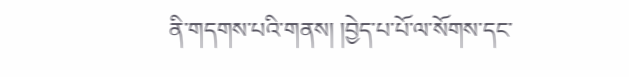ནི་གདགས་པའི་གནས། །བྱེད་པ་པོ་ལ་སོགས་དང་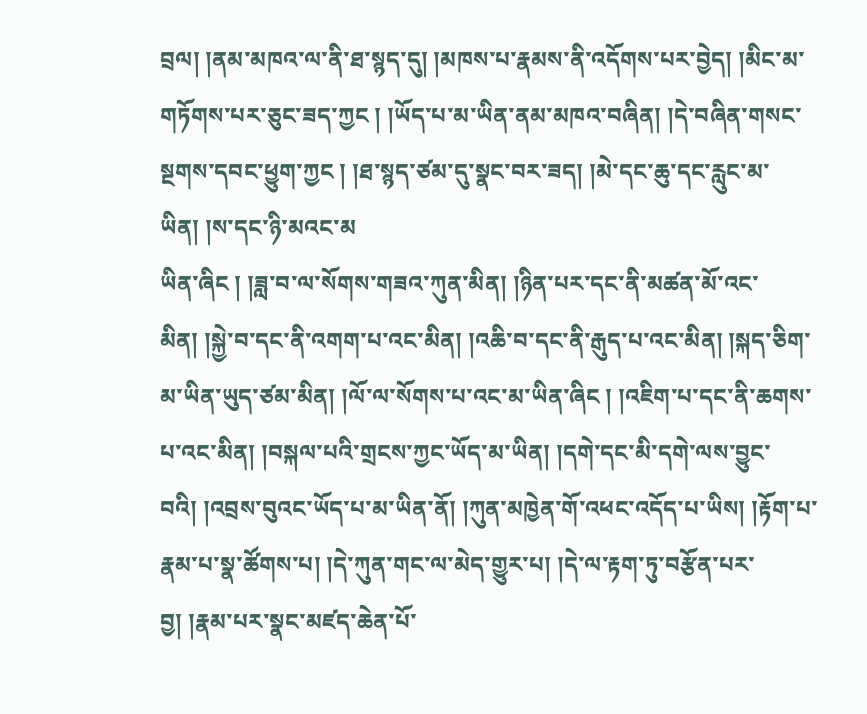བྲལ། །ནམ་མཁའ་ལ་ནི་ཐ་སྙད་དུ། །མཁས་པ་རྣམས་ནི་འདོགས་པར་བྱེད། །མིང་མ་གཏོགས་པར་ཅུང་ཟད་ཀྱང ། །ཡོད་པ་མ་ཡིན་ནམ་མཁའ་བཞིན། །དེ་བཞིན་གསང་སྔགས་དབང་ཕྱུག་ཀྱང ། །ཐ་སྙད་ཙམ་དུ་སྣང་བར་ཟད། །མེ་དང་ཆུ་དང་རླུང་མ་ཡིན། །ས་དང་ཉི་མའང་མ
ཡིན་ཞིང ། །ཟླ་བ་ལ་སོགས་གཟའ་ཀུན་མིན། །ཉིན་པར་དང་ནི་མཚན་མོ་འང་མིན། །སྐྱེ་བ་དང་ནི་འགག་པ་འང་མིན། །འཆི་བ་དང་ནི་རྒུད་པ་འང་མིན། །སྐད་ཅིག་མ་ཡིན་ཡུད་ཙམ་མིན། །ལོ་ལ་སོགས་པ་འང་མ་ཡིན་ཞིང ། །འཇིག་པ་དང་ནི་ཆགས་པ་འང་མིན། །བསྐལ་པའི་གྲངས་ཀྱང་ཡོད་མ་ཡིན། །དགེ་དང་མི་དགེ་ལས་བྱུང་བའི། །འབྲས་བུའང་ཡོད་པ་མ་ཡིན་ནོ། །ཀུན་མཁྱེན་གོ་འཕང་འདོད་པ་ཡིས། །རྟོག་པ་རྣམ་པ་སྣ་ཚོགས་པ། །དེ་ཀུན་གང་ལ་མེད་གྱུར་པ། །དེ་ལ་རྟག་ཏུ་བརྩོན་པར་བྱ། །རྣམ་པར་སྣང་མཛད་ཆེན་པོ་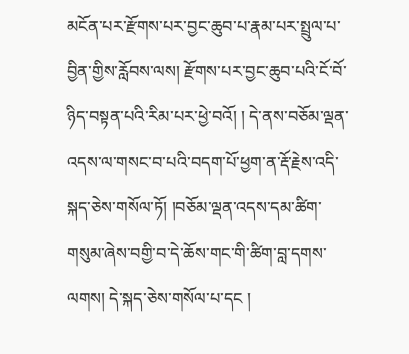མངོན་པར་རྫོགས་པར་བྱང་ཆུབ་པ་རྣམ་པར་སྤྲུལ་པ་བྱིན་གྱིས་རློབས་ལས། རྫོགས་པར་བྱང་ཆུབ་པའི་ངོ་བོ་ཉིད་བསྟན་པའི་རིམ་པར་ཕྱེ་བའོ། ། དེ་ནས་བཅོམ་ལྡན་འདས་ལ་གསང་བ་པའི་བདག་པོ་ཕྱག་ན་རྡོ་རྗེས་འདི་སྐད་ཅེས་གསོལ་ཏོ། །བཅོམ་ལྡན་འདས་དམ་ཚིག་གསུམ་ཞེས་བགྱི་བ་དེ་ཆོས་གང་གི་ཚིག་བླ་དགས་ལགས། དེ་སྐད་ཅེས་གསོལ་པ་དང །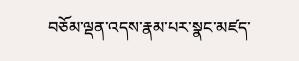བཅོམ་ལྡན་འདས་རྣམ་པར་སྣང་མཛད་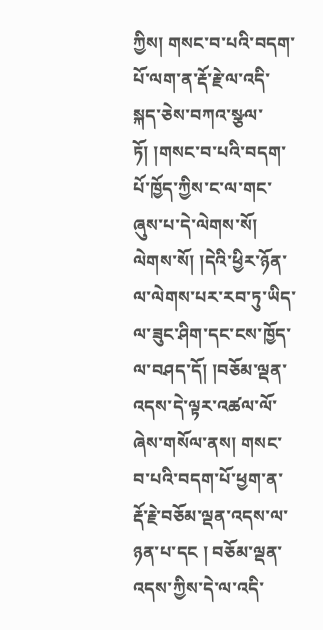ཀྱིས། གསང་བ་པའི་བདག་པོ་ལག་ན་རྡོ་རྗེ་ལ་འདི་སྐད་ཅེས་བཀའ་སྩལ་ཏོ། །གསང་བ་པའི་བདག་པོ་ཁྱོད་ཀྱིས་ང་ལ་གང་ཞུས་པ་དེ་ལེགས་སོ། ལེགས་སོ། །དེའི་ཕྱིར་ཉོན་ལ་ལེགས་པར་རབ་ཏུ་ཡིད་ལ་ཟུང་ཤིག་དང་ངས་ཁྱོད་ལ་བཤད་དོ། །བཅོམ་ལྡན་འདས་དེ་ལྟར་འཚལ་ལོ་ཞེས་གསོལ་ནས། གསང་བ་པའི་བདག་པོ་ཕྱག་ན་རྡོ་རྗེ་བཅོམ་ལྡན་འདས་ལ་ཉན་པ་དང ། བཅོམ་ལྡན་འདས་ཀྱིས་དེ་ལ་འདི་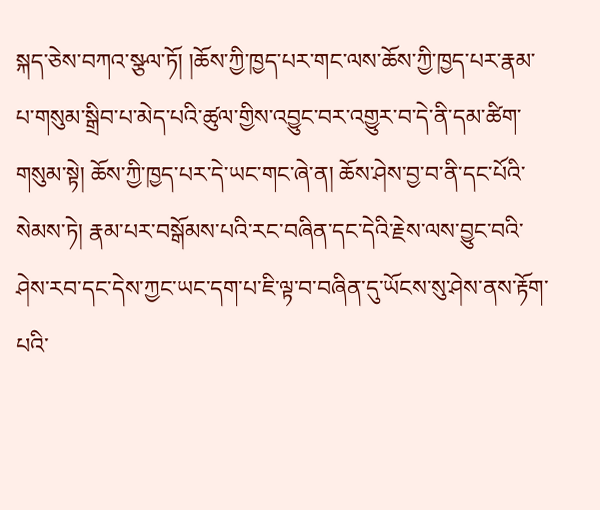སྐད་ཅེས་བཀའ་སྩལ་ཏོ། །ཆོས་ཀྱི་ཁྱད་པར་གང་ལས་ཆོས་ཀྱི་ཁྱད་པར་རྣམ་པ་གསུམ་སྒྲིབ་པ་མེད་པའི་ཚུལ་གྱིས་འབྱུང་བར་འགྱུར་བ་དེ་ནི་དམ་ཚིག་གསུམ་སྟེ། ཆོས་ཀྱི་ཁྱད་པར་དེ་ཡང་གང་ཞེ་ན། ཆོས་ཤེས་བྱ་བ་ནི་དང་པོའི་སེམས་ཏེ། རྣམ་པར་བསྒོམས་པའི་རང་བཞིན་དང་དེའི་རྗེས་ལས་བྱུང་བའི་ཤེས་རབ་དང་དེས་ཀྱང་ཡང་དག་པ་ཇི་ལྟ་བ་བཞིན་དུ་ཡོངས་སུ་ཤེས་ནས་རྟོག་པའི་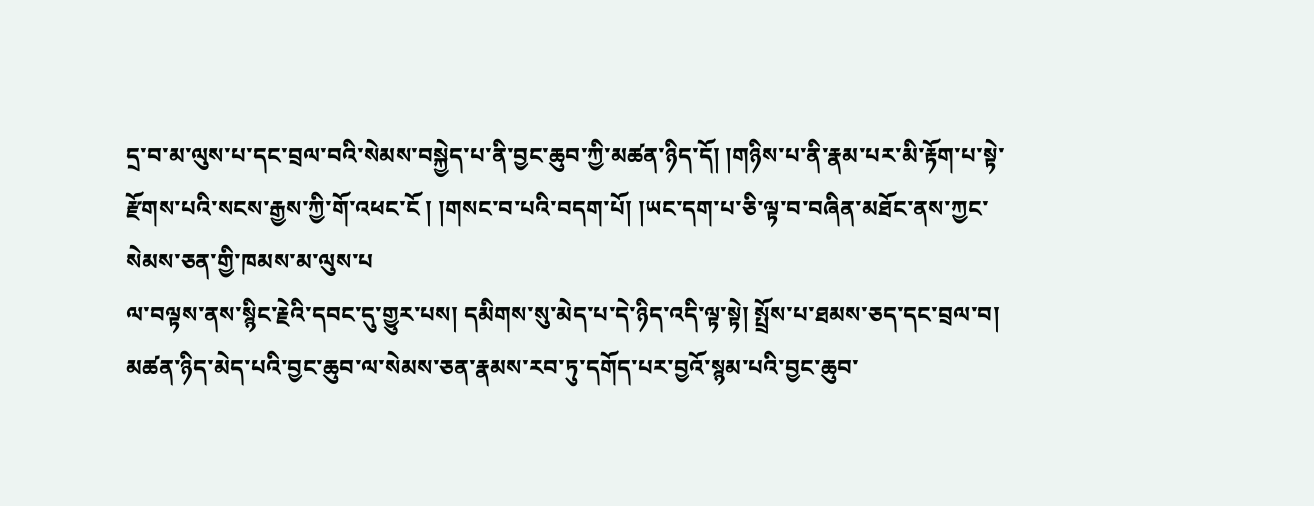དྲ་བ་མ་ལུས་པ་དང་བྲལ་བའི་སེམས་བསྐྱེད་པ་ནི་བྱང་ཆུབ་ཀྱི་མཚན་ཉིད་དོ། །གཉིས་པ་ནི་རྣམ་པར་མི་རྟོག་པ་སྟེ་རྫོགས་པའི་སངས་རྒྱས་ཀྱི་གོ་འཕང་ངོ ། །གསང་བ་པའི་བདག་པོ། །ཡང་དག་པ་ཅི་ལྟ་བ་བཞིན་མཐོང་ནས་ཀྱང་སེམས་ཅན་གྱི་ཁམས་མ་ལུས་པ
ལ་བལྟས་ནས་སྙིང་རྗེའི་དབང་དུ་གྱུར་པས། དམིགས་སུ་མེད་པ་དེ་ཉིད་འདི་ལྟ་སྟེ། སྤྲོས་པ་ཐམས་ཅད་དང་བྲལ་བ། མཚན་ཉིད་མེད་པའི་བྱང་ཆུབ་ལ་སེམས་ཅན་རྣམས་རབ་ཏུ་དགོད་པར་བྱའོ་སྙམ་པའི་བྱང་ཆུབ་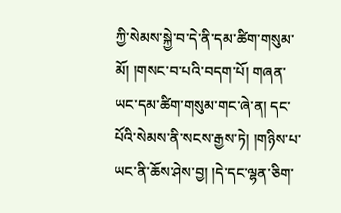ཀྱི་སེམས་སྐྱེ་བ་དེ་ནི་དམ་ཚིག་གསུམ་མོ། །གསང་བ་པའི་བདག་པོ། གཞན་ཡང་དམ་ཚིག་གསུམ་གང་ཞེ་ན། དང་པོའི་སེམས་ནི་སངས་རྒྱས་ཏེ། །གཉིས་པ་ཡང་ནི་ཆོས་ཤེས་བྱ། །དེ་དང་ལྷན་ཅིག་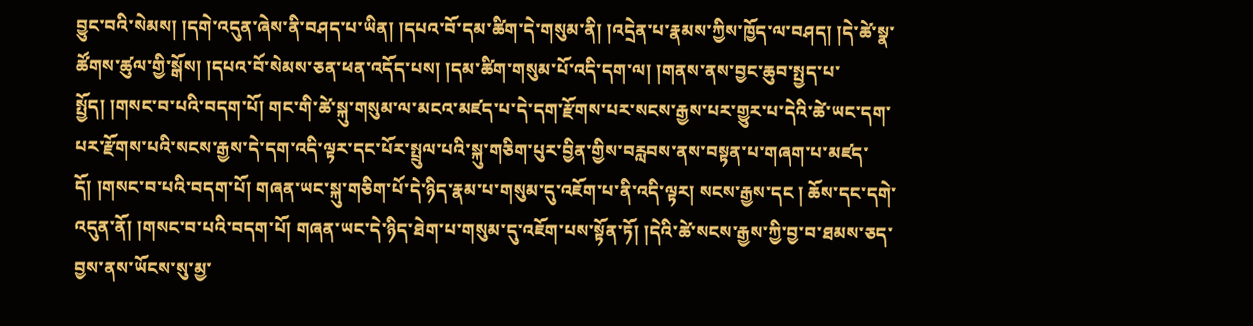བྱུང་བའི་སེམས། །དགེ་འདུན་ཞེས་ནི་བཤད་པ་ཡིན། །དཔའ་བོ་དམ་ཚིག་དེ་གསུམ་ནི། །འདྲེན་པ་རྣམས་ཀྱིས་ཁྱོད་ལ་བཤད། །དེ་ཚེ་སྣ་ཚོགས་ཚུལ་གྱི་སྒོས། །དཔའ་བོ་སེམས་ཅན་ཕན་འདོད་པས། །དམ་ཚིག་གསུམ་པོ་འདི་དག་ལ། །གནས་ནས་བྱང་ཆུབ་སྤྱད་པ་སྤྱོད། །གསང་བ་པའི་བདག་པོ། གང་གི་ཚེ་སྐུ་གསུམ་ལ་མངའ་མཛད་པ་དེ་དག་རྫོགས་པར་སངས་རྒྱས་པར་གྱུར་པ་དེའི་ཚེ་ཡང་དག་པར་རྫོགས་པའི་སངས་རྒྱས་དེ་དག་འདི་ལྟར་དང་པོར་སྤྲུལ་པའི་སྐུ་གཅིག་པུར་བྱིན་གྱིས་བརླབས་ནས་བསྟན་པ་གཞག་པ་མཛད་དོ། །གསང་བ་པའི་བདག་པོ། གཞན་ཡང་སྐུ་གཅིག་པོ་དེ་ཉིད་རྣམ་པ་གསུམ་དུ་འཇོག་པ་ནི་འདི་ལྟར། སངས་རྒྱས་དང ། ཆོས་དང་དགེ་འདུན་ནོ། །གསང་བ་པའི་བདག་པོ། གཞན་ཡང་དེ་ཉིད་ཐེག་པ་གསུམ་དུ་འཇོག་པས་སྟོན་ཏོ། །དེའི་ཚེ་སངས་རྒྱས་ཀྱི་བྱ་བ་ཐམས་ཅད་བྱས་ནས་ཡོངས་སུ་མྱ་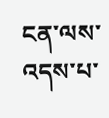ངན་ལས་འདས་པ་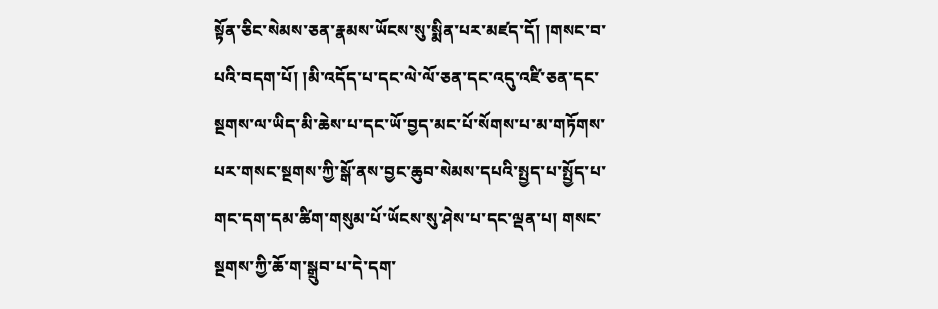སྟོན་ཅིང་སེམས་ཅན་རྣམས་ཡོངས་སུ་སྨིན་པར་མཛད་དོ། །གསང་བ་པའི་བདག་པོ། །མི་འདོད་པ་དང་ལེ་ལོ་ཅན་དང་འདུ་འཛི་ཅན་དང་སྔགས་ལ་ཡིད་མི་ཆེས་པ་དང་ཡོ་བྱད་མང་པོ་སོགས་པ་མ་གཏོགས་པར་གསང་སྔགས་ཀྱི་སྒོ་ནས་བྱང་ཆུབ་སེམས་དཔའི་སྤྱད་པ་སྤྱོད་པ་གང་དག་དམ་ཚིག་གསུམ་པོ་ཡོངས་སུ་ཤེས་པ་དང་ལྡན་པ། གསང་སྔགས་ཀྱི་ཆོ་ག་སྒྲུབ་པ་དེ་དག་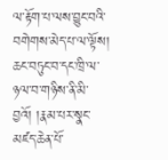ལ་རྟོག་པ་ལས་བྱུང་བའི་བགེགས་མེད་པ་ལ་ལྟོས། ཆང་བཏུང་བ་དང་ཁྲི་ལ་ཉལ་བ་གཉིས་ནི་མི་བྱའོ། །རྣམ་པར་སྣང་མཛད་ཆེན་པོ་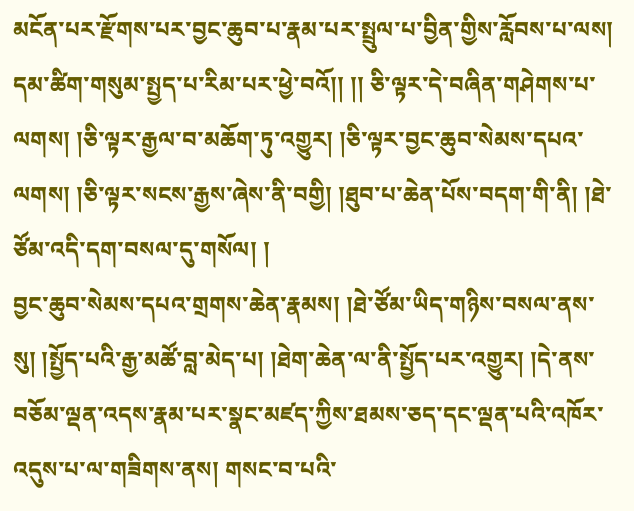མངོན་པར་རྫོགས་པར་བྱང་ཆུབ་པ་རྣམ་པར་སྤྲུལ་པ་བྱིན་གྱིས་རློབས་པ་ལས། དམ་ཚིག་གསུམ་སྤྱད་པ་རིམ་པར་ཕྱེ་བའོ།། །། ཅི་ལྟར་དེ་བཞིན་གཤེགས་པ་ལགས། །ཅི་ལྟར་རྒྱལ་བ་མཆོག་ཏུ་འགྱུར། །ཅི་ལྟར་བྱང་ཆུབ་སེམས་དཔའ་ལགས། །ཅི་ལྟར་སངས་རྒྱས་ཞེས་ནི་བགྱི། །ཐུབ་པ་ཆེན་པོས་བདག་གི་ནི། །ཐེ་ཙོམ་འདི་དག་བསལ་དུ་གསོལ། །
བྱང་ཆུབ་སེམས་དཔའ་གྲགས་ཆེན་རྣམས། །ཐེ་ཙོམ་ཡིད་གཉིས་བསལ་ནས་སུ། །སྤྱོད་པའི་རྒྱ་མཚོ་བླ་མེད་པ། །ཐེག་ཆེན་ལ་ནི་སྤྱོད་པར་འགྱུར། །དེ་ནས་བཅོམ་ལྡན་འདས་རྣམ་པར་སྣང་མཛད་ཀྱིས་ཐམས་ཅད་དང་ལྡན་པའི་འཁོར་འདུས་པ་ལ་གཟིགས་ནས། གསང་བ་པའི་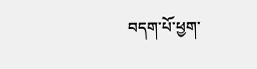བདག་པོ་ཕྱག་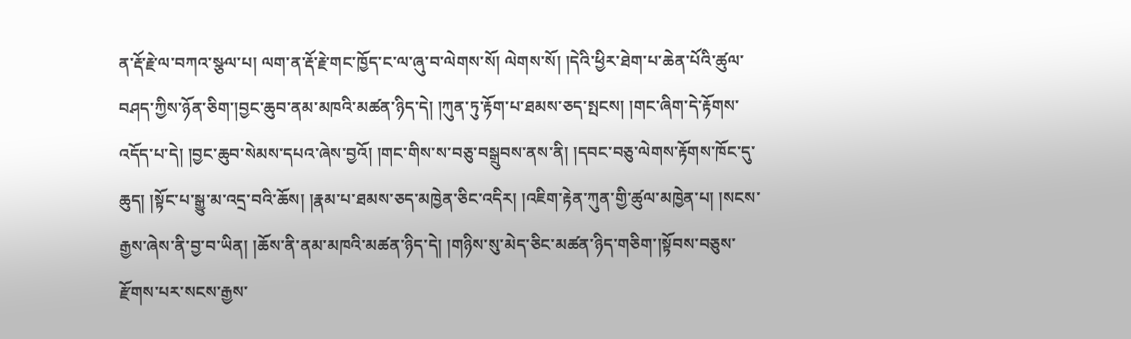ན་རྡོ་རྗེ་ལ་བཀའ་སྩལ་པ། ལག་ན་རྡོ་རྗེ་གང་ཁྱོད་ང་ལ་ཞུ་བ་ལེགས་སོ། ལེགས་སོ། །དེའི་ཕྱིར་ཐེག་པ་ཆེན་པོའི་ཚུལ་བཤད་ཀྱིས་ཉོན་ཅིག་།བྱང་ཆུབ་ནམ་མཁའི་མཚན་ཉིད་དེ། །ཀུན་ཏུ་རྟོག་པ་ཐམས་ཅད་སྤངས། །གང་ཞིག་དེ་རྟོགས་འདོད་པ་དེ། །བྱང་ཆུབ་སེམས་དཔའ་ཞེས་བྱའོ། །གང་གིས་ས་བཅུ་བསྒྲུབས་ནས་ནི། །དབང་བཅུ་ལེགས་རྟོགས་ཁོང་དུ་ཆུད། །སྟོང་པ་སྒྱུ་མ་འདྲ་བའི་ཆོས། །རྣམ་པ་ཐམས་ཅད་མཁྱེན་ཅིང་འདིར། །འཇིག་རྟེན་ཀུན་གྱི་ཚུལ་མཁྱེན་པ། །སངས་རྒྱས་ཞེས་ནི་བྱ་བ་ཡིན། །ཆོས་ནི་ནམ་མཁའི་མཚན་ཉིད་དེ། །གཉིས་སུ་མེད་ཅིང་མཚན་ཉིད་གཅིག་།སྟོབས་བཅུས་རྫོགས་པར་སངས་རྒྱས་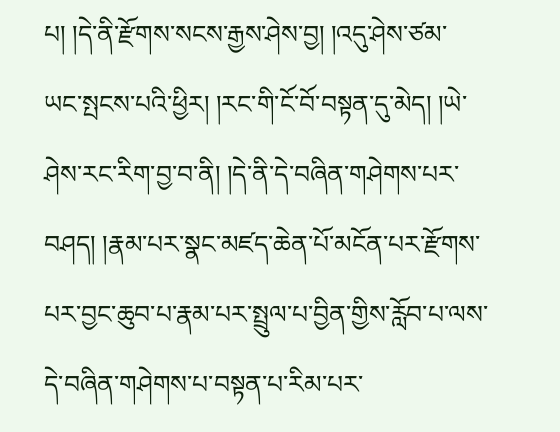པ། །དེ་ནི་རྫོགས་སངས་རྒྱས་ཤེས་བྱ། །འདུ་ཤེས་ཙམ་ཡང་སྤངས་པའི་ཕྱིར། །རང་གི་ངོ་བོ་བསྟན་དུ་མེད། །ཡེ་ཤེས་རང་རིག་བྱ་བ་ནི། །དེ་ནི་དེ་བཞིན་གཤེགས་པར་བཤད། །རྣམ་པར་སྣང་མཛད་ཆེན་པོ་མངོན་པར་རྫོགས་པར་བྱང་ཆུབ་པ་རྣམ་པར་སྤྲུལ་པ་བྱིན་གྱིས་རློབ་པ་ལས་དེ་བཞིན་གཤེགས་པ་བསྟན་པ་རིམ་པར་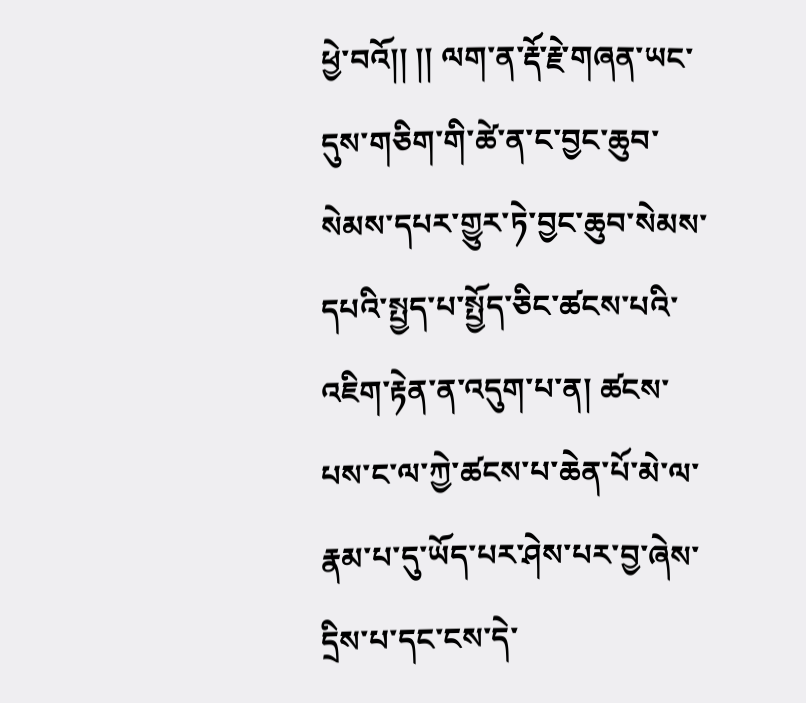ཕྱེ་བའོ།། །། ལག་ན་རྡོ་རྗེ་གཞན་ཡང་དུས་གཅིག་གི་ཚེ་ན་ང་བྱང་ཆུབ་སེམས་དཔར་གྱུར་ཏེ་བྱང་ཆུབ་སེམས་དཔའི་སྤྱད་པ་སྤྱོད་ཅིང་ཚངས་པའི་འཇིག་རྟེན་ན་འདུག་པ་ན། ཚངས་པས་ང་ལ་ཀྱེ་ཚངས་པ་ཆེན་པོ་མེ་ལ་རྣམ་པ་དུ་ཡོད་པར་ཤེས་པར་བྱ་ཞེས་དྲིས་པ་དང་ངས་དེ་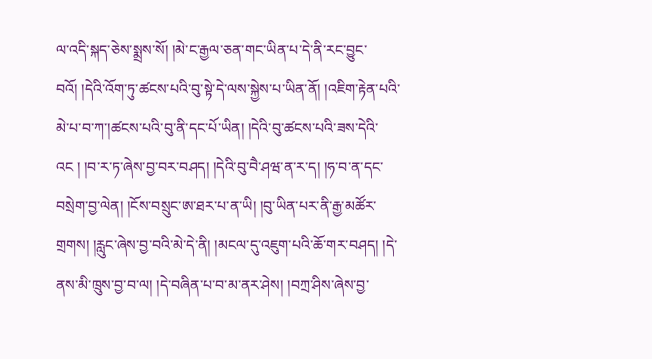ལ་འདི་སྐད་ཅེས་སྨྲས་སོ། །མེ་ང་རྒྱལ་ཅན་གང་ཡིན་པ་དེ་ནི་རང་བྱུང་བའོ། །དེའི་འོག་ཏུ་ཚངས་པའི་བུ་སྟེ་དེ་ལས་སྐྱེས་པ་ཡིན་ནོ། །འཇིག་རྟེན་པའི་མེ་པ་བ་ཀ་།ཚངས་པའི་བུ་ནི་དང་པོ་ཡིན། །དེའི་བུ་ཚངས་པའི་ཟས་དེའི་འང ། །བ་ར་ཏ་ཞེས་བྱ་བར་བཤད། །དེའི་བུ་བཻ་ཤཝ་ན་ར་ད། །ཧ་བ་ན་དང་བསྲེག་བྱ་ལེན། །ངོས་བསྲུང་ཨ་ཐར་པ་ན་ཡི། །བུ་ཡིན་པར་ནི་རྒྱ་མཚོར་གྲགས། །རླུང་ཞེས་བྱ་བའི་མེ་དེ་ནི། །མངལ་དུ་འཇུག་པའི་ཆོ་གར་བཤད། །དེ་ནས་མི་ཁྲུས་བྱ་བ་ལ། །དེ་བཞིན་པ་བ་མ་ནར་ཤེས། །བཀྲ་ཤིས་ཞེས་བྱ་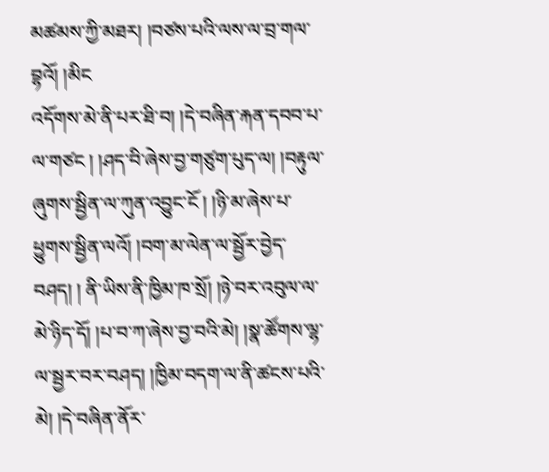མཚམས་ཀྱི་མཐར། །བཙས་པའི་ལས་ལ་བྲ་གལ་བྷའོ། །མིང
འདོགས་མེ་ནི་པར་ཐི་བ། །དེ་བཞིན་རྐན་དབབ་པ་ལ་གཙང ། །ཤད་བི་ཞེས་བྱ་གཙུག་པུད་ལ། །བརྟུལ་ཞུགས་སྦྱིན་ལ་ཀུན་འབྱུང་ངོ ། །ཉི་མ་ཞེས་པ་ཕྱུགས་སྦྱིན་ལའོ། །བག་མ་ལེན་ལ་སྦྱོར་བྱེད་བཤད། ། ནི་ཡིས་ནི་ཁྱིམ་ཁ་སྲོ། །ཉེ་བར་འབུལ་ལ་མེ་ཉིད་དོ། །པ་བ་ཀ་ཞེས་བྱ་བའི་མེ། །སྣ་ཚོགས་ལྷ་ལ་སྦྱར་བར་བཤད། །ཁྱིམ་བདག་ལ་ནི་ཚངས་པའི་མེ། །དེ་བཞིན་ནོར་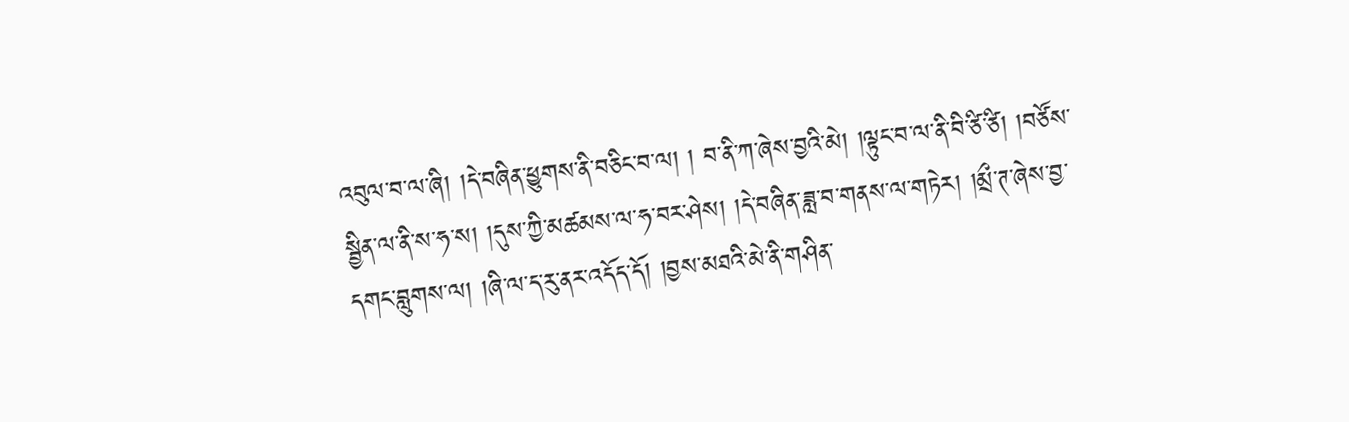འབུལ་བ་ལ་ཞི། །དེ་བཞིན་ཕྱུགས་ནི་བཅིང་བ་ལ། ། བ་ནི་ཀ་ཞེས་བྱའི་མེ། །ལྟུང་བ་ལ་ནི་བི་ཙི་ཙི། །བཙོས་སྦྱིན་ལ་ནི་ས་ཧ་ས། །དུས་ཀྱི་མཚམས་ལ་ཧ་བར་ཤེས། །དེ་བཞིན་ཟླ་བ་གནས་ལ་གཏེར། །མྲྀ་ཊ་ཞེས་བྱ་དགང་བླུགས་ལ། །ཞི་ལ་ད་རུ་ནར་འདོད་དོ། །བྱས་མཐའི་མེ་ནི་གཤིན་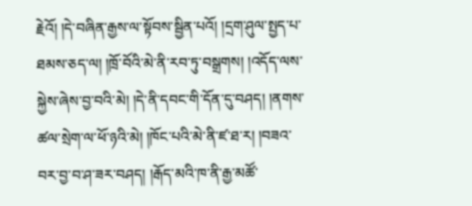རྗེའོ། །དེ་བཞིན་རྒྱས་ལ་སྟོབས་སྦྱིན་པའོ། །དྲག་ཤུལ་སྤྱད་པ་ཐམས་ཅད་ལ། །ཁྲོ་བོའི་མེ་ནི་རབ་ཏུ་བསྒྲགས། །འདོད་ལས་སྐྱེས་ཞེས་བྱ་བའི་མེ། །དེ་ནི་དབང་གི་དོན་དུ་བཤད། །ནགས་ཚལ་སྲེག་ལ་ཕོ་ཉའི་མེ། །ཁོང་པའི་མེ་ནི་ཛ་ཐ་ར། །བཟའ་བར་བྱ་བ་ཤ་ཟར་བཤད། །རྒོད་མའི་ཁ་ནི་རྒྱ་མཚོ་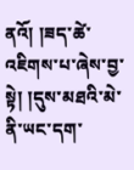ནའོ། །ཟད་ཚེ་འཇིགས་པ་ཞེས་བྱ་སྟེ། །དུས་མཐའི་མེ་ནི་ཡང་དག་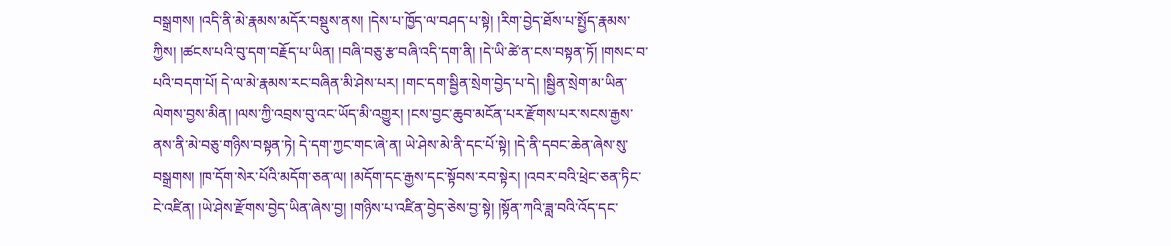བསྒྲགས། །འདི་ནི་མེ་རྣམས་མདོར་བསྡུས་ནས། །དེས་པ་ཁྱོད་ལ་བཤད་པ་སྟེ། །རིག་བྱེད་ཐོས་པ་སྤྱོད་རྣམས་ཀྱིས། །ཚངས་པའི་བུ་དག་བརྗོད་པ་ཡིན། །བཞི་བཅུ་རྩ་བཞི་འདི་དག་ནི། །དེ་ཡི་ཚེ་ན་ངས་བསྟན་ཏོ། །གསང་བ་པའི་བདག་པོ། དེ་ལ་མེ་རྣམས་རང་བཞིན་མི་ཤེས་པར། །གང་དག་སྦྱིན་སྲེག་བྱེད་པ་དེ། །སྦྱིན་སྲེག་མ་ཡིན་ལེགས་བྱས་མིན། །ལས་ཀྱི་འབྲས་བུ་འང་ཡོད་མི་འགྱུར། །ངས་བྱང་ཆུབ་མངོན་པར་རྫོགས་པར་སངས་རྒྱས་ནས་ནི་མེ་བཅུ་གཉིས་བསྟན་ཏེ། དེ་དག་ཀྱང་གང་ཞེ་ན། ཡེ་ཤེས་མེ་ནི་དང་པོ་སྟེ། །དེ་ནི་དབང་ཆེན་ཞེས་སུ་བསྒྲགས། །ཁ་དོག་སེར་པོའི་མདོག་ཅན་ལ། །མདོག་དང་རྒྱས་དང་སྟོབས་རབ་སྟེར། །འབར་བའི་ཕྲེང་ཅན་ཏིང་ངེ་འཛིན། །ཡེ་ཤེས་རྫོགས་བྱེད་ཡིན་ཞེས་བྱ། །གཉིས་པ་འཛིན་བྱེད་ཅེས་བྱ་སྟེ། །སྟོན་ཀའི་ཟླ་བའི་འོད་དང་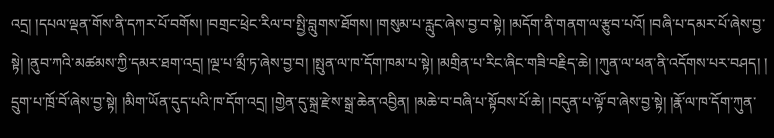འདྲ། །དཔལ་ལྡན་གོས་ནི་དཀར་པོ་བགོས། །བགྲང་ཕྲེང་རིལ་བ་སྤྱི་བླུགས་ཐོགས། །གསུམ་པ་རླུང་ཞེས་བྱ་བ་སྟེ། །མདོག་ནི་གནག་ལ་རྩུབ་པའོ། །བཞི་པ་དམར་པོ་ཞེས་བྱ་སྟེ། །ནུབ་ཀའི་མཚམས་ཀྱི་དམར་ཐག་འདྲ། །ལྔ་པ་མྲྀ་ཏ་ཞེས་བྱ་བ། །སྤུན་ལ་ཁ་དོག་ཁམ་པ་སྟེ། །མགྲིན་པ་རིང་ཞིང་གཟི་བརྗིད་ཆེ། །ཀུན་ལ་ཕན་ནི་འདོགས་པར་བཤད། །
དྲུག་པ་ཁྲོ་བོ་ཞེས་བྱ་སྟེ། །མིག་ཡོན་དུད་པའི་ཁ་དོག་འདྲ། །གྱེན་དུ་སྐྲ་རྫེས་སྒྲ་ཆེན་འབྱིན། །མཆེ་བ་བཞི་པ་སྟོབས་པོ་ཆེ། །བདུན་པ་ལྟོ་བ་ཞེས་བྱ་སྟེ། །རྣོ་ལ་ཁ་དོག་ཀུན་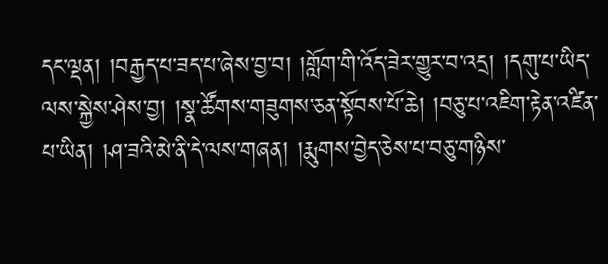དང་ལྡན། །བརྒྱད་པ་ཟད་པ་ཞེས་བྱ་བ། །གློག་གི་འོད་ཟེར་གྱུར་བ་འདྲ། །དགུ་པ་ཡིད་ལས་སྐྱེས་ཤེས་བྱ། །སྣ་ཚོགས་གཟུགས་ཅན་སྟོབས་པོ་ཆེ། །བཅུ་པ་འཇིག་རྟེན་འཛིན་པ་ཡིན། །ཤ་ཟའི་མེ་ནི་དེ་ལས་གཞན། །རྨུགས་བྱེད་ཅེས་པ་བཅུ་གཉིས་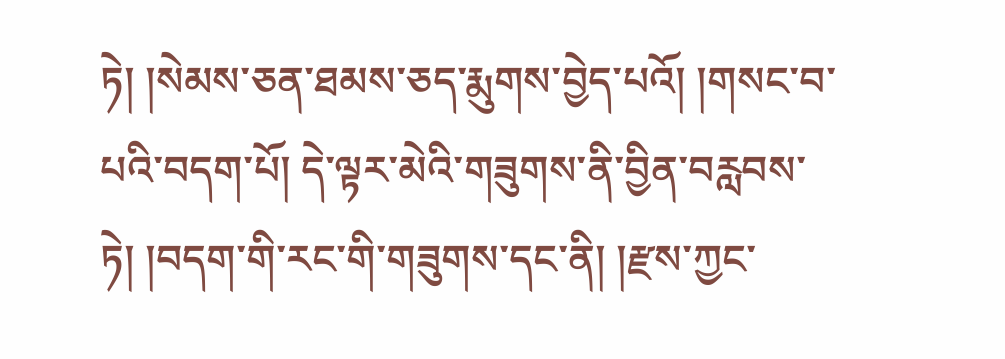ཏེ། །སེམས་ཅན་ཐམས་ཅད་རྨུགས་བྱེད་པའོ། །གསང་བ་པའི་བདག་པོ། དེ་ལྟར་མེའི་གཟུགས་ནི་བྱིན་བརླབས་ཏེ། །བདག་གི་རང་གི་གཟུགས་དང་ནི། །རྫས་ཀྱང་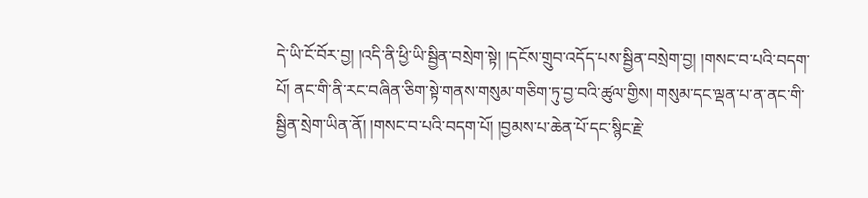དེ་ཡི་ངོ་བོར་བྱ། །འདི་ནི་ཕྱི་ཡི་སྦྱིན་བསྲེག་སྟེ། །དངོས་གྲུབ་འདོད་པས་སྦྱིན་བསྲེག་བྱ། །གསང་བ་པའི་བདག་པོ། ནང་གི་ནི་རང་བཞིན་ཅིག་སྟེ་གནས་གསུམ་གཅིག་ཏུ་བྱ་བའི་ཚུལ་གྱིས། གསུམ་དང་ལྡན་པ་ན་ནང་གི་སྦྱིན་སྲེག་ཡིན་ནོ། །གསང་བ་པའི་བདག་པོ། །བྱམས་པ་ཆེན་པོ་དང་སྙིང་རྗེ་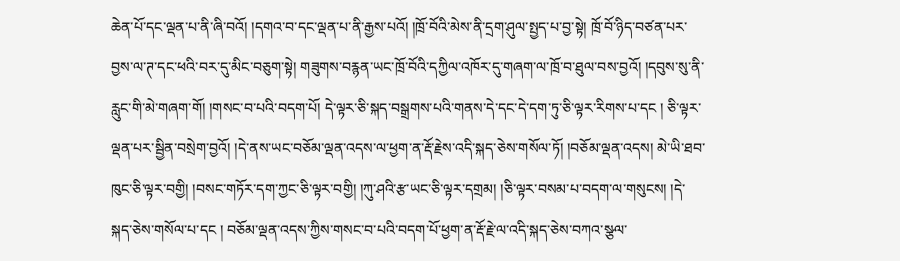ཆེན་པོ་དང་ལྡན་པ་ནི་ཞི་བའོ། །དགའ་བ་དང་ལྡན་པ་ནི་རྒྱས་པའོ། །ཁྲོ་བོའི་མེས་ནི་དྲག་ཤུལ་སྤྱད་པ་བྱ་སྟེ། ཁྲོ་བོ་ཉིད་བཙན་པར་བྱས་ལ་ཊ་དང་ཕའི་བར་དུ་མིང་བཅུག་སྟེ། གཟུགས་བརྙན་ཡང་ཁྲོ་བོའི་དཀྱིལ་འཁོར་དུ་གཞག་ལ་ཁྲོ་བ་ཐུལ་བས་བྱའོ། །དབུས་སུ་ནི་རླུང་གི་མེ་གཞག་གོ། །གསང་བ་པའི་བདག་པོ། དེ་ལྟར་ཅི་སྐད་བསྒྲགས་པའི་གནས་དེ་དང་དེ་དག་ཏུ་ཅི་ལྟར་རིགས་པ་དང ། ཅི་ལྟར་ལྡན་པར་སྦྱིན་བསྲེག་བྱའོ། །དེ་ནས་ཡང་བཅོམ་ལྡན་འདས་ལ་ཕྱག་ན་རྡོ་རྗེས་འདི་སྐད་ཅེས་གསོལ་ཏོ། །བཅོམ་ལྡན་འདས། མེ་ཡི་ཐབ་ཁུང་ཅི་ལྟར་བགྱི། །བསང་གཏོར་དག་ཀྱང་ཅི་ལྟར་བགྱི། །ཀུ་ཤའི་རྩ་ཡང་ཅི་ལྟར་དགྲམ། །ཅི་ལྟར་བསམ་པ་བདག་ལ་གསུངས། །དེ་སྐད་ཅེས་གསོལ་པ་དང ། བཅོམ་ལྡན་འདས་ཀྱིས་གསང་བ་པའི་བདག་པོ་ཕྱག་ན་རྡོ་རྗེ་ལ་འདི་སྐད་ཅེས་བཀའ་སྩལ་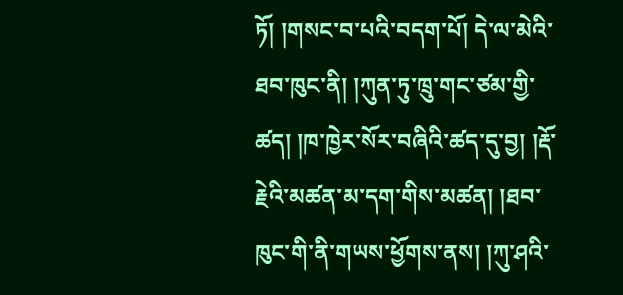ཏོ། །གསང་བ་པའི་བདག་པོ། དེ་ལ་མེའི་ཐབ་ཁུང་ནི། །ཀུན་ཏུ་ཁྲུ་གང་ཙམ་གྱི་ཚད། །ཁ་ཁྱེར་སོར་བཞིའི་ཚད་དུ་བྱ། །རྡོ་རྗེའི་མཚན་མ་དག་གིས་མཚན། །ཐབ་ཁུང་གི་ནི་གཡས་ཕྱོགས་ནས། །ཀུ་ཤའི་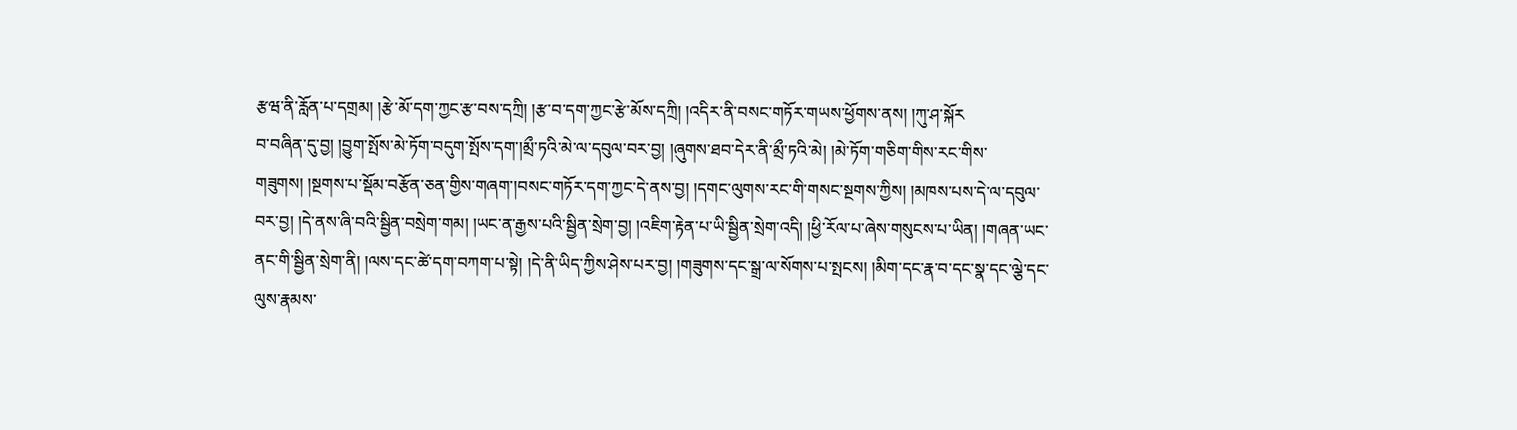རྩཝ་ནི་རློན་པ་དགྲམ། །རྩེ་མོ་དག་ཀྱང་རྩ་བས་དཀྲི། །རྩ་བ་དག་ཀྱང་རྩེ་མོས་དཀྲི། །འདིར་ནི་བསང་གཏོར་གཡས་ཕྱོགས་ནས། །ཀུ་ཤ་སྐོར
བ་བཞིན་དུ་བྱ། །བྱུག་སྤོས་མེ་ཏོག་བདུག་སྤོས་དག་།མྲྀ་ཏའི་མེ་ལ་དབུལ་བར་བྱ། །ཞུགས་ཐབ་དེར་ནི་མྲྀ་ཏའི་མེ། །མེ་ཏོག་གཅིག་གིས་རང་གིས་གཟུགས། །སྔགས་པ་སྡོམ་བརྩོན་ཅན་གྱིས་གཞག་།བསང་གཏོར་དག་ཀྱང་དེ་ནས་བྱ། །དགང་ལུགས་རང་གི་གསང་སྔགས་ཀྱིས། །མཁས་པས་དེ་ལ་དབུལ་བར་བྱ། །དེ་ནས་ཞི་བའི་སྦྱིན་བསྲེག་གམ། །ཡང་ན་རྒྱས་པའི་སྦྱིན་སྲེག་བྱ། །འཇིག་རྟེན་པ་ཡི་སྦྱིན་སྲེག་འདི། །ཕྱི་རོལ་པ་ཞེས་གསུངས་པ་ཡིན། །གཞན་ཡང་ནང་གི་སྦྱིན་སྲེག་ནི། །ལས་དང་ཚེ་དག་བཀག་པ་སྟེ། །དེ་ནི་ཡིད་ཀྱིས་ཤེས་པར་བྱ། །གཟུགས་དང་སྒྲ་ལ་སོགས་པ་སྤངས། །མིག་དང་རྣ་བ་དང་སྣ་དང་ལྕེ་དང་ལུས་རྣམས་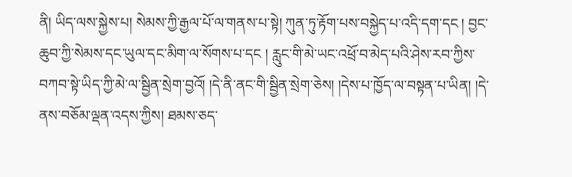ནི། ཡིད་ལས་སྐྱེས་པ། སེམས་ཀྱི་རྒྱལ་པོ་ལ་གནས་པ་སྟེ། ཀུན་ཏུ་རྟོག་པས་བསྐྱེད་པ་འདི་དག་དང ། བྱང་ཆུབ་ཀྱི་སེམས་དང་ཡུལ་དང་མིག་ལ་སོགས་པ་དང ། རླུང་གི་མེ་ཡང་འཕྲོ་བ་མེད་པའི་ཤེས་རབ་ཀྱིས་བཀབ་སྟེ་ཡིད་ཀྱི་མེ་ལ་སྦྱིན་སྲེག་བྱའོ། །དེ་ནི་ནང་གི་སྦྱིན་སྲེག་ཅེས། །དེས་པ་ཁྱོད་ལ་བསྟན་པ་ཡིན། །དེ་ནས་བཅོམ་ལྡན་འདས་ཀྱིས། ཐམས་ཅད་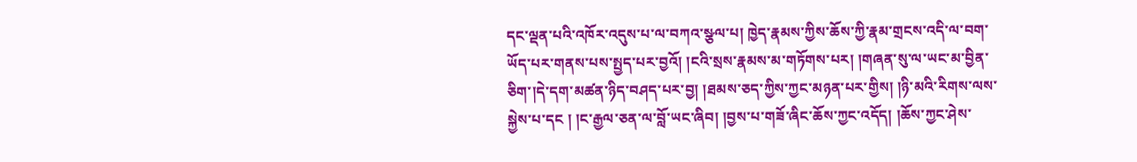དང་ལྡན་པའི་འཁོར་འདུས་པ་ལ་བཀའ་སྩལ་པ། ཁྱེད་རྣམས་ཀྱིས་ཆོས་ཀྱི་རྣམ་གྲངས་འདི་ལ་བག་ཡོད་པར་གནས་པས་སྤྱད་པར་བྱའོ། །ངའི་སྲས་རྣམས་མ་གཏོགས་པར། །གཞན་སུ་ལ་ཡང་མ་བྱིན་ཅིག་།དེ་དག་མཚན་ཉིད་བཤད་པར་བྱ། །ཐམས་ཅད་ཀྱིས་ཀྱང་མཉན་པར་གྱིས། །ཉི་མའི་རིགས་ལས་སྐྱེས་པ་དང ། །ང་རྒྱལ་ཅན་ལ་བློ་ཡང་ཞིབ། །བྱས་པ་གཟོ་ཞིང་ཆོས་ཀྱང་འདོད། །ཆོས་ཀྱང་ཤེས་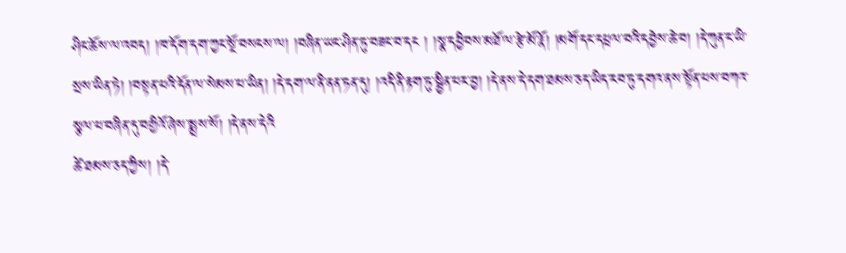ཤིང་ཆོས་ལ་འབད། །ཁ་དོག་དག་ཀྱང་སྔོ་བསངས་ལ། །བཞིན་ཡང་ཤིན་ཏུ་བཟང་བ་དང ། །སྣ་དབྱིབས་མཐོ་ལ་རྩེ་མོ་རྣོ། །མགོ་དང་དཔྲལ་བའི་དབྱེས་ཆེ་བ། །དེ་ཀུན་ང་ཡི་སྲས་ཡིན་ཏེ། །བསྟན་པའི་དོན་ལ་སེམས་པ་ཡིན། །དེ་དག་ལ་ནི་ནན་ཏན་དུ། །འདི་ནི་རྟག་ཏུ་སྦྱིན་པར་བྱ། །དེ་ནས་དེ་དག་ཐམས་ཅད་ཡིད་རབ་ཏུ་དགའ་ནས་སྟོན་པས་བཀའ་སྩལ་པ་བཞིན་དུ་བགྱིའོ་ཞེས་སྨྲས་སོ། །དེ་ནས་དེའི
ཚེ་ཐམས་ཅད་ཀྱིས། །དེ་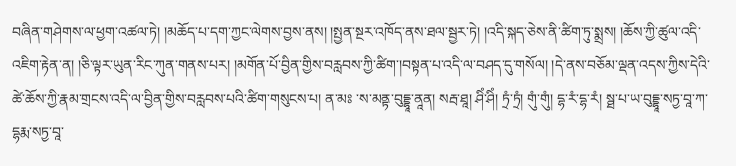བཞིན་གཤེགས་ལ་ཕྱག་འཚལ་ཏེ། །མཆོད་པ་དག་ཀྱང་ལེགས་བྱས་ནས། །སྤྱན་སྔར་འཁོད་ནས་ཐལ་སྦྱར་ཏེ། །འདི་སྐད་ཅེས་ནི་ཚིག་ཏུ་སྨྲས། །ཆོས་ཀྱི་ཚུལ་འདི་འཇིག་རྟེན་ན། །ཅི་ལྟར་ཡུན་རིང་ཀུན་གནས་པར། །མགོན་པོ་བྱིན་གྱིས་བརླབས་ཀྱི་ཚིག་།བསྟན་པ་འདི་ལ་བཤད་དུ་གསོལ། །དེ་ནས་བཅོམ་ལྡན་འདས་ཀྱིས་དེའི་ཚེ་ཆོས་ཀྱི་རྣམ་གྲངས་འདི་ལ་བྱིན་གྱིས་བརླབས་པའི་ཚིག་གསུངས་པ། ན་མཿ ་ས་མནྟ་བུདྡྷཱ་ནཱན། སརྦ་ཐཱ། ཤིཾ་ཤིཾ། ཏྲཾ་ཏྲཾ། གུཾ་གུཾ། དྷ་རཾ་དྷ་རཾ། སྠ་པ་ཡ་བུདྡྷཱ་སཏྱ་བཱ་ཀ་དྷརྨ་སཏྱ་བཱ་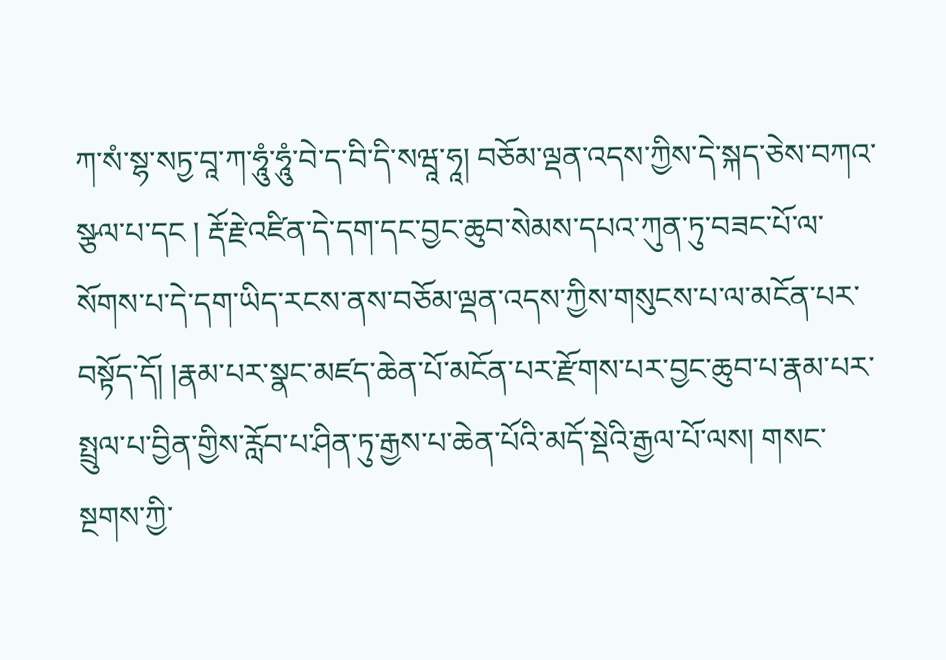ཀ་སཾ་སྷ་སཏྱ་བཱ་ཀ་ཧཱུཾ་ཧཱུཾ་བེ་ད་བི་དི་སཝཱ་ཧཱ། བཅོམ་ལྡན་འདས་ཀྱིས་དེ་སྐད་ཅེས་བཀའ་སྩལ་པ་དང ། རྡོ་རྗེ་འཛིན་དེ་དག་དང་བྱང་ཆུབ་སེམས་དཔའ་ཀུན་ཏུ་བཟང་པོ་ལ་སོགས་པ་དེ་དག་ཡིད་རངས་ནས་བཅོམ་ལྡན་འདས་ཀྱིས་གསུངས་པ་ལ་མངོན་པར་བསྟོད་དོ། །རྣམ་པར་སྣང་མཛད་ཆེན་པོ་མངོན་པར་རྫོགས་པར་བྱང་ཆུབ་པ་རྣམ་པར་སྤྲུལ་པ་བྱིན་གྱིས་རློབ་པ་ཤིན་ཏུ་རྒྱས་པ་ཆེན་པོའི་མདོ་སྡེའི་རྒྱལ་པོ་ལས། གསང་སྔགས་ཀྱི་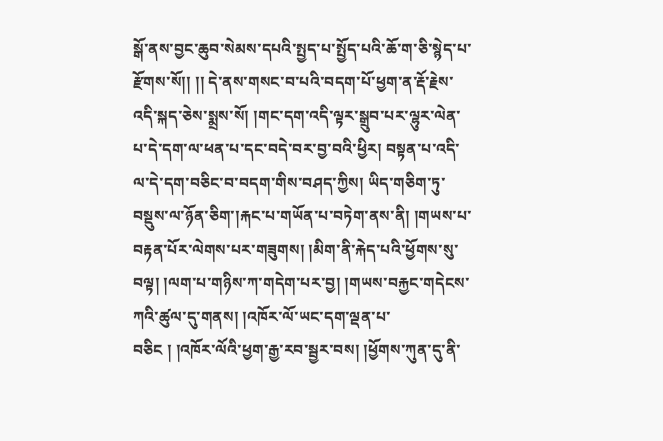སྒོ་ནས་བྱང་ཆུབ་སེམས་དཔའི་སྤྱད་པ་སྤྱོད་པའི་ཆོ་ག་ཅི་སྙེད་པ་རྫོགས་སོ།། །། དེ་ནས་གསང་བ་པའི་བདག་པོ་ཕྱག་ན་རྡོ་རྗེས་འདི་སྐད་ཅེས་སྨྲས་སོ། །གང་དག་འདི་ལྟར་སྒྲུབ་པར་ལྷུར་ལེན་པ་དེ་དག་ལ་ཕན་པ་དང་བདེ་བར་བྱ་བའི་ཕྱིར། བསྟན་པ་འདི་ལ་དེ་དག་བཅིང་བ་བདག་གིས་བཤད་ཀྱིས། ཡིད་གཅིག་ཏུ་བསྡུས་ལ་ཉོན་ཅིག་།རྐང་པ་གཡོན་པ་བཏེག་ནས་ནི། །གཡས་པ་བརྟན་པོར་ལེགས་པར་གཟུགས། །མིག་ནི་རྐེད་པའི་ཕྱོགས་སུ་བལྟ། །ལག་པ་གཉིས་ཀ་གདེག་པར་བྱ། །གཡས་བརྐྱང་གདེངས་ཀའི་ཚུལ་དུ་གནས། །འཁོར་ལོ་ཡང་དག་ལྡན་པ་བཅིང ། །འཁོར་ལོའི་ཕྱག་རྒྱ་རབ་སྦྱར་བས། །ཕྱོགས་ཀུན་དུ་ནི་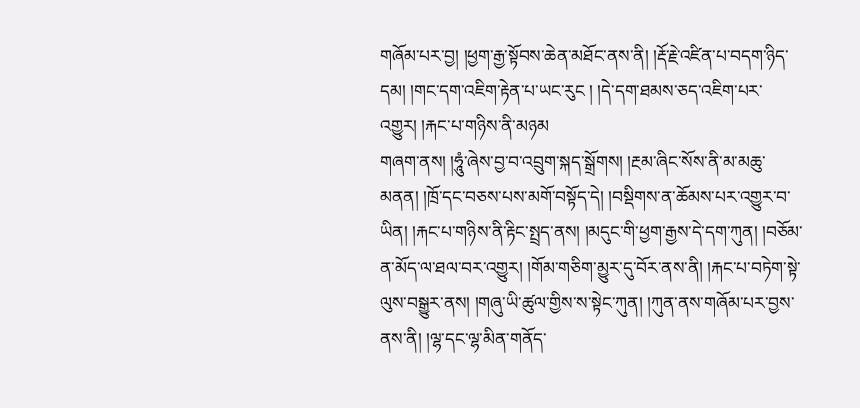གཞོམ་པར་བྱ། །ཕྱག་རྒྱ་སྟོབས་ཆེན་མཐོང་ནས་ནི། །རྡོ་རྗེ་འཛིན་པ་བདག་ཉིད་དམ། །གང་དག་འཇིག་རྟེན་པ་ཡང་རུང ། །དེ་དག་ཐམས་ཅད་འཇིག་པར་འགྱུར། །རྐང་པ་གཉིས་ནི་མཉམ
གཞག་ནས། །ཧཱུཾ་ཞེས་བྱ་བ་འབྲུག་སྐད་སྒྲོགས། །རྔམ་ཞིང་སོས་ནི་མ་མཆུ་མནན། །ཁྲོ་དང་བཅས་པས་མགོ་བསྟོད་དེ། །བསྡིགས་ན་ཆོམས་པར་འགྱུར་བ་ཡིན། །རྐང་པ་གཉིས་ནི་རྟིང་སྤྲད་ནས། །མདུང་གི་ཕྱག་རྒྱས་དེ་དག་ཀུན། །བཅོམ་ན་མོད་ལ་ཐལ་བར་འགྱུར། །གོམ་གཅིག་མྱུར་དུ་བོར་ནས་ནི། །རྐང་པ་བཏེག་སྟེ་ལུས་བསྒྱུར་ནས། །གཞུ་ཡི་ཚུལ་གྱིས་ས་སྟེང་ཀུན། །ཀུན་ནས་གཞོམ་པར་བྱས་ནས་ནི། །ལྷ་དང་ལྷ་མིན་གནོད་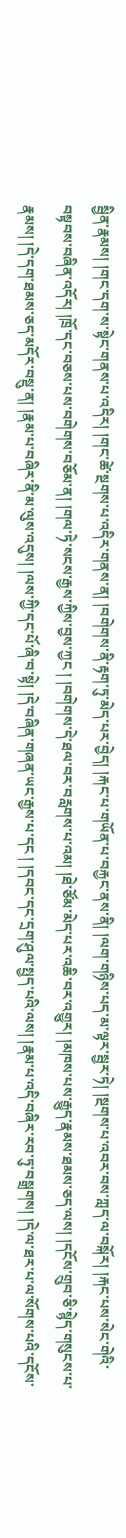སྦྱིན་རྣམས། །གང་དག་ས་སྟེང་གནས་པ་འདིར། །གང་ཚེ་སྔགས་པ་འདིར་གནས་ན། །བགེགས་ནི་རྟག་ཏུ་མེད་པར་བྱེད། །རྐང་པ་གཡོན་པ་བརྐྱང་ནས་ནི། །ལག་གཉིས་པད་མ་ལྟར་སྦྱར་ཏེ། །སྔགས་པ་འབར་བས་ཀླད་ལ་བསྐོར། །རྐང་པས་སེང་གེའི་བསྟབས་བཞིན་འདོར། །ཁྲོ་དང་བཅས་པས་བགེགས་བཅོམ་ན། །གལ་ཏེ་སངས་རྒྱས་ཀྱིས་བྱས་ཀྱང ། །བགེགས་དེ་ཐལ་བར་བརླགས་པ་འམ། །ཐེ་ཙོམ་མེད་པར་འཆི་བར་འགྱུར། །མཁས་པས་རྒྱུད་རྣམས་ཐམས་ཅད་ལས། །དངོས་གྲུབ་ཅི་སྙེད་གསུངས་པ་རྣམས། །དེ་དག་ཐམས་ཅད་མདོར་བསྡུ་ན། །རྣམ་པ་བཞིར་ནི་མ་ལུས་འདུས། །ལས་ཀྱི་དང་པོ་ཞི་བ་སྟེ། །དེ་བཞིན་གཞན་ཡང་རྒྱས་པ་དང ། །དབང་དང་དྲག་ཤུལ་སྤྱད་པའི་ལས། །རྣམ་པ་འདི་བཞིར་རབ་ཏུ་བསྒྲགས། །དེ་ལ་ཐར་པ་ལ་སོགས་པའི་དངོས་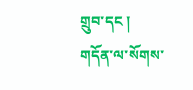གྲུབ་དང ། གདོན་ལ་སོགས་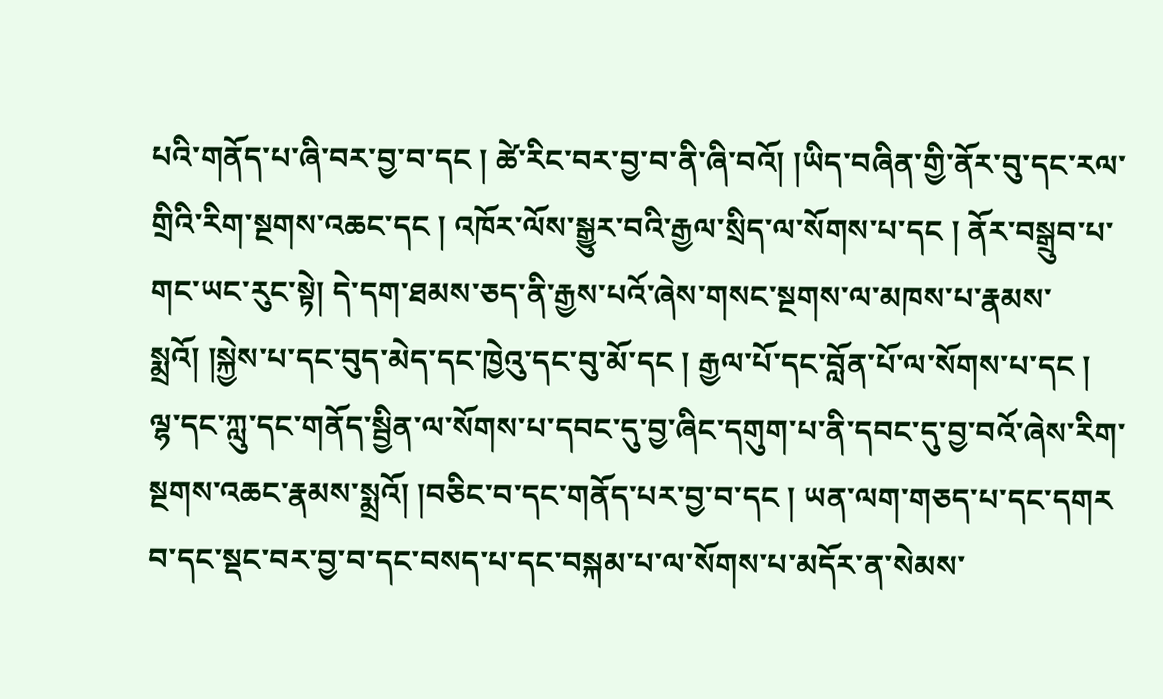པའི་གནོད་པ་ཞི་བར་བྱ་བ་དང ། ཚེ་རིང་བར་བྱ་བ་ནི་ཞི་བའོ། །ཡིད་བཞིན་གྱི་ནོར་བུ་དང་རལ་གྲིའི་རིག་སྔགས་འཆང་དང ། འཁོར་ལོས་སྒྱུར་བའི་རྒྱལ་སྲིད་ལ་སོགས་པ་དང ། ནོར་བསྒྲུབ་པ་གང་ཡང་རུང་སྟེ། དེ་དག་ཐམས་ཅད་ནི་རྒྱས་པའོ་ཞེས་གསང་སྔགས་ལ་མཁས་པ་རྣམས་སྨྲའོ། །སྐྱེས་པ་དང་བུད་མེད་དང་ཁྱེའུ་དང་བུ་མོ་དང ། རྒྱལ་པོ་དང་བློན་པོ་ལ་སོགས་པ་དང ། ལྷ་དང་ཀླུ་དང་གནོད་སྦྱིན་ལ་སོགས་པ་དབང་དུ་བྱ་ཞིང་དགུག་པ་ནི་དབང་དུ་བྱ་བའོ་ཞེས་རིག་སྔགས་འཆང་རྣམས་སྨྲའོ། །བཅིང་བ་དང་གནོད་པར་བྱ་བ་དང ། ཡན་ལག་གཅད་པ་དང་དགར
བ་དང་སྡང་བར་བྱ་བ་དང་བསད་པ་དང་བསྐམ་པ་ལ་སོགས་པ་མདོར་ན་སེམས་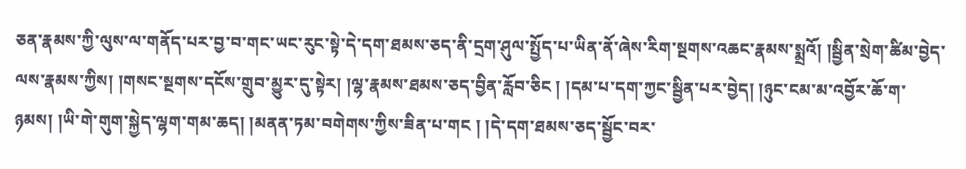ཅན་རྣམས་ཀྱི་ལུས་ལ་གནོད་པར་བྱ་བ་གང་ཡང་རུང་སྟེ་དེ་དག་ཐམས་ཅད་ནི་དྲག་ཤུལ་སྤྱོད་པ་ཡིན་ནོ་ཞེས་རིག་སྔགས་འཆང་རྣམས་སྨྲའོ། །སྦྱིན་སྲེག་ཚིམ་བྱེད་ལས་རྣམས་ཀྱིས། །གསང་སྔགས་དངོས་གྲུབ་མྱུར་དུ་སྟེར། །ལྷ་རྣམས་ཐམས་ཅད་བྱིན་རློབ་ཅིང ། །དམ་པ་དག་ཀྱང་སྦྱིན་པར་བྱེད། །ཉུང་ངམ་མ་འབྱོར་ཆོ་ག་ཉམས། །ཡི་གེ་གུག་སྐྱེད་ལྷག་གམ་ཆད། །མནན་ཏམ་བགེགས་ཀྱིས་ཟིན་པ་གང ། །དེ་དག་ཐམས་ཅད་སྦྱོང་བར་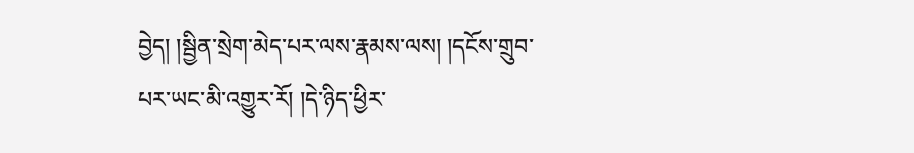བྱེད། །སྦྱིན་སྲེག་མེད་པར་ལས་རྣམས་ལས། །དངོས་གྲུབ་པར་ཡང་མི་འགྱུར་རོ། །དེ་ཉིད་ཕྱིར་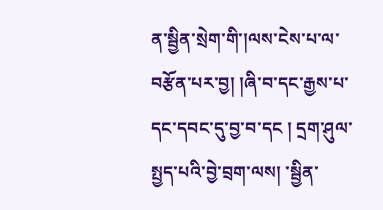ན་སྦྱིན་སྲེག་གི་།ལས་ངེས་པ་ལ་བརྩོན་པར་བྱ། །ཞི་བ་དང་རྒྱས་པ་དང་དབང་དུ་བྱ་བ་དང ། དྲག་ཤུལ་སྤྱད་པའི་བྱེ་བྲག་ལས། ་སྦྱིན་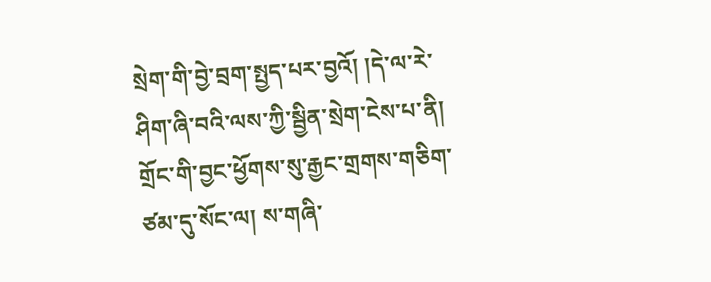སྲེག་གི་བྱེ་བྲག་སྤྱད་པར་བྱའོ། །དེ་ལ་རེ་ཤིག་ཞི་བའི་ལས་ཀྱི་སྦྱིན་སྲེག་ངེས་པ་ནི། གྲོང་གི་བྱང་ཕྱོགས་སུ་རྒྱང་གྲགས་གཅིག་ཙམ་དུ་སོང་ལ། ས་གཞི་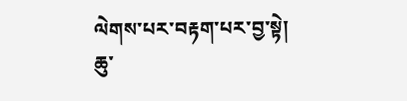ལེགས་པར་བརྟག་པར་བྱ་སྟེ། ཆུ་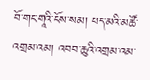བོ་གང་གཱའི་ངོས་སམ། པད་མའི་མཚོ་འགྲམ་འམ། འབབ་ཆུའི་འགྲམ་འམ་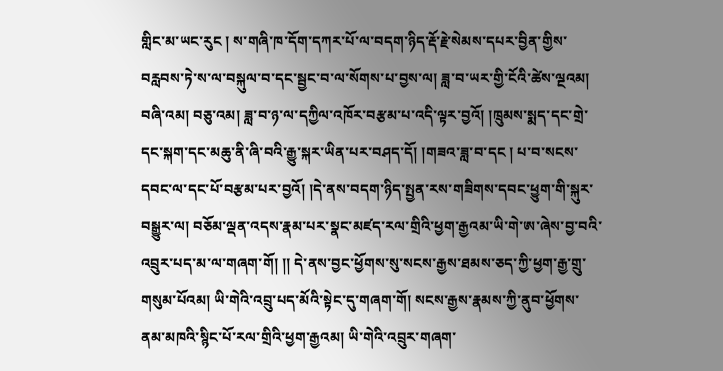གླིང་མ་ཡང་རུང ། ས་གཞི་ཁ་དོག་དཀར་པོ་ལ་བདག་ཉིད་རྡོ་རྗེ་སེམས་དཔར་བྱིན་གྱིས་བརླབས་ཏེ་ས་ལ་བསྐུལ་བ་དང་སྦྱང་བ་ལ་སོགས་པ་བྱས་ལ། ཟླ་བ་ཡར་གྱི་ངོའི་ཚེས་ལྔའམ། བཞི་འམ། བཅུ་འམ། ཟླ་བ་ཉ་ལ་དཀྱིལ་འཁོར་བརྩམ་པ་འདི་ལྟར་བྱའོ། །ཁྲུམས་སྨད་དང་གྲེ་དང་སྐག་དང་མཆུ་ནི་ཞི་བའི་རྒྱུ་སྐར་ཡིན་པར་བཤད་དོ། །གཟའ་ཟླ་བ་དང ། པ་བ་སངས་དབང་ལ་དང་པོ་བརྩམ་པར་བྱའོ། །དེ་ནས་བདག་ཉིད་སྤྱན་རས་གཟིགས་དབང་ཕྱུག་གི་སྐུར་བསྒྱུར་ལ། བཅོམ་ལྡན་འདས་རྣམ་པར་སྣང་མཛད་རལ་གྲིའི་ཕྱག་རྒྱའམ་ཡི་གེ་ཨ་ཞེས་བྱ་བའི་འབྲུར་པད་མ་ལ་གཞག་གོ། །། དེ་ནས་བྱང་ཕྱོགས་སུ་སངས་རྒྱས་ཐམས་ཅད་ཀྱི་ཕྱག་རྒྱ་གྲུ་གསུམ་པོའམ། ཡི་གེའི་འབྲུ་པད་མོའི་སྟེང་དུ་གཞག་གོ། སངས་རྒྱས་རྣམས་ཀྱི་ནུབ་ཕྱོགས་ནམ་མཁའི་སྙིང་པོ་རལ་གྲིའི་ཕྱག་རྒྱའམ། ཡི་གེའི་འབྲུར་གཞག་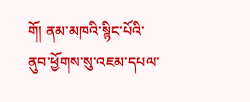གོ། ནམ་མཁའི་སྙིང་པོའི་ནུབ་ཕྱོགས་སུ་འཇམ་དཔལ་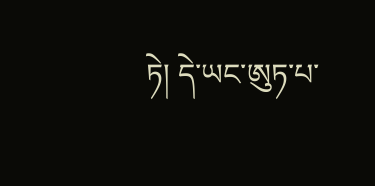ཏེ། དེ་ཡང་ཨུཏ་པ་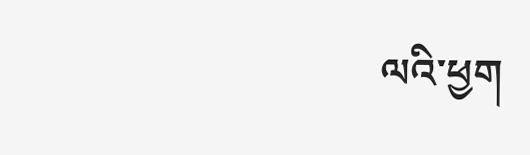ལའི་ཕྱག